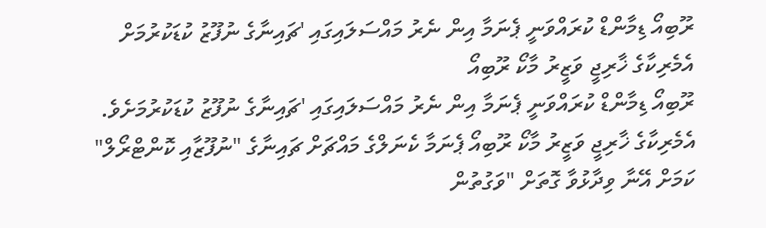ރޫބިއޯ ޑިމާންޑް ކުރައްވަނީ ޕެނަމާ އިން ނެރު މައްސަލައިގައި 'ޗައިނާގެ ނުފޫޒު ކުޑަކުރުމަށް
އެމެރިކާގެ ޚާރިޖީ ވަޒީރު މާކޯ ރޫބިއޯ
ރޫބިއޯ ޑިމާންޑް ކުރައްވަނީ ޕެނަމާ އިން ނެރު މައްސަލައިގައި 'ޗައިނާގެ ނުފޫޒު ކުޑަކުރުމަށެވެ.
އެމެރިކާގެ ޚާރިޖީ ވަޒީރު މާކޯ ރޫބިއޯ ޕެނަމާ ކެނަލްގެ މައްޗަށް ޗައިނާގެ "ނުފޫޒާއި ކޮންޓްރޯލް" ކަމަށް އޭނާ ވިދާޅުވާ ގޮތަށް "ވަގުތުން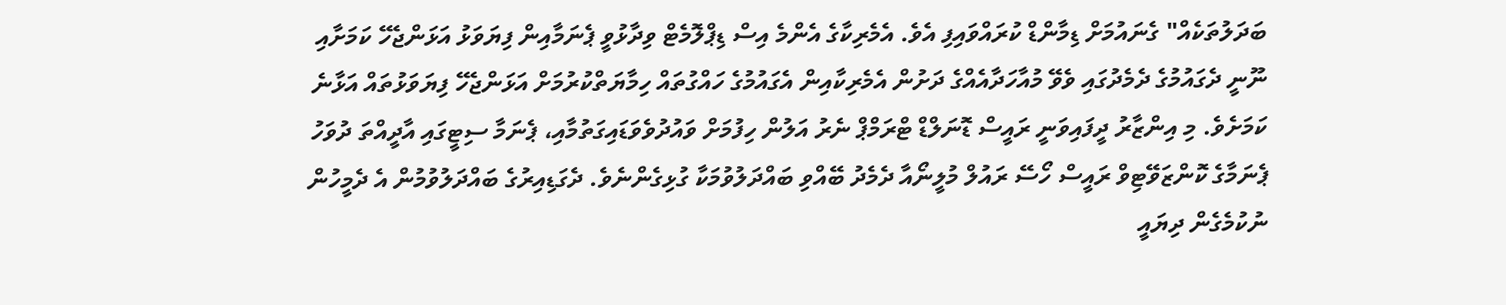ބަދަލުތަކެއް" ގެނައުމަށް ޑިމާންޑް ކުރައްވައިފި އެވެ. އެމެރިކާގެ އެންމެ އިސް ޑިޕްލޮމެޓް ވިދާޅުވީ ޕެނަމާއިން ފިޔަވަޅު އަޅަންޖެހޭ ކަމަށާއި ނޫނީ ދެގައުމުގެ ދެމެދުގައި ވެވޭ މުއާހަދާއެއްގެ ދަށުން އެމެރިކާއިން އެގައުމުގެ ހައްގުތައް ހިމާޔަތްކުރުމަށް އަޅަންޖެހޭ ފިޔަވަޅުތައް އަޅާނެ ކަމަށެވެ. މި އިންޒާރު ދީފައިވަނީ ރައީސް ޑޮނަލްޑް ޓްރަމްޕް ނެރު އަލުން ހިފުމަށް ވައުދުވެވަޑައިގަތުމާއި، ޕެނަމާ ސިޓީގައި އާދީއްތަ ދުވަހު ޕެނަމާގެ ކޮންޒަވޭޓިވް ރައީސް ހޯސޭ ރައުލް މުލީނޯއާ ދެމެދު ބޭއްވި ބައްދަލުވުމަކާ ގުޅިގެންނެވެ. ދެގަޑިއިރުގެ ބައްދަލުވުމުން އެ ދެމީހުން ނުކުމެގެން ދިޔައީ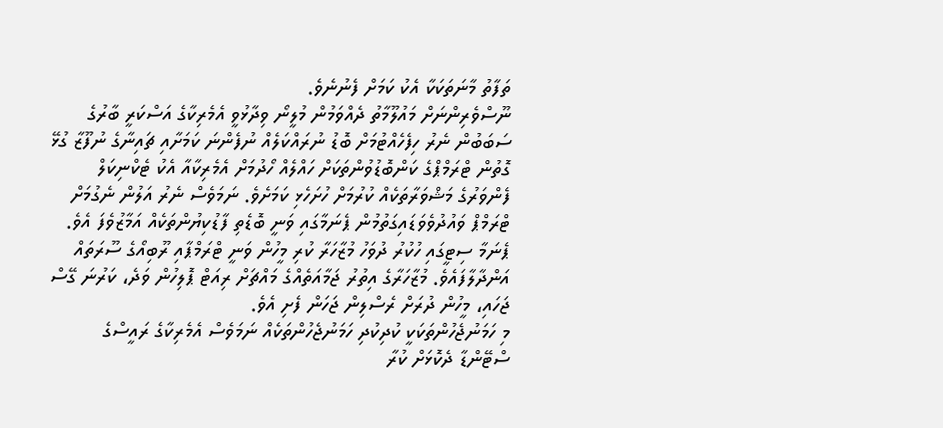ތަފާތު މާނަތަކަކާ އެކު ކަމަށް ފެނުނެވެ.
ނޫސްވެރިންނަށް މައުލޫމާތު ދެއްވަމުން މުލީނޯ ވިދާޅުވީ އެމެރިކާގެ އަސްކަރީ ބާރުގެ ސަބަބުން ނެރު ހިފެހެއްޓުމަށް ބޮޑު ނުރައްކަލެއް ނުފެންނަ ކަމަށާއި ޗައިނާގެ ނުފޫޒާ ގުޅޭ ގޮތުން ޓްރަމްޕްގެ ކަންބޮޑުވުންތަކަށް ހައްލެއް ހޯދުމަށް އެމެރިކާއާ އެކު ޓެކްނިކަލް ފެންވަރުގެ މަޝްވަރާތަކެއް ކުރުމަށް ހުށަހެޅި ކަމަށެވެ. ނަމަވެސް ނެރު އަލުން ނެގުމަށް ޓްރަމްޕް ވައުދުވެވަޑައިގަތުމުން ޕެނަމާގައި ވަނީ ބޮޑެތި ފާޑުކިޔުންތަކެއް އަމާޒުވެފަ އެވެ. ޕެނަމާ ސިޓީގައި ހުކުރު ދުވަހު މުޒާހަރާ ކުރި މީހުން ވަނީ ޓްރަމްޕާއި ރޫބިއޯގެ ސޫރަތައް އަންދާލާފައެވެ. މުޒާހަރާގެ އިތުރު ޖަމާއަތެއްގެ މައްޗަށް ރިއަޓް ޕޮލިހުން ވަދެ، ކަރުނަ ގޭސް ޖަހައި، މީހުން ދުރަށް ރެސްލިން ޖަހަން ފެށި އެވެ.
މި ހަމަނުޖެހުންތަކަކީ ކުދިކުދި ހަމަނުޖެހުންތަކެއް ނަމަވެސް އެމެރިކާގެ ރައީސްގެ ސްޓޭންޑާ ދެކޮޅަށް ކުރާ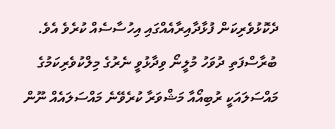ދެކޮޅުވެރިކަން ފުޅާދާއިރާއެއްގައި އިހުސާސެއް ކުރެވެ އެވެ. ބުރާސްފަތި ދުވަހު މުލީނޯ ވިދާޅުވީ ނެރުގެ މިލްކުވެރިކަމުގެ މައްސަލައަކީ ރުބިއޯއާ މަޝްވަރާ ކުރެވޭނެ މައްސަލައެއް ނޫން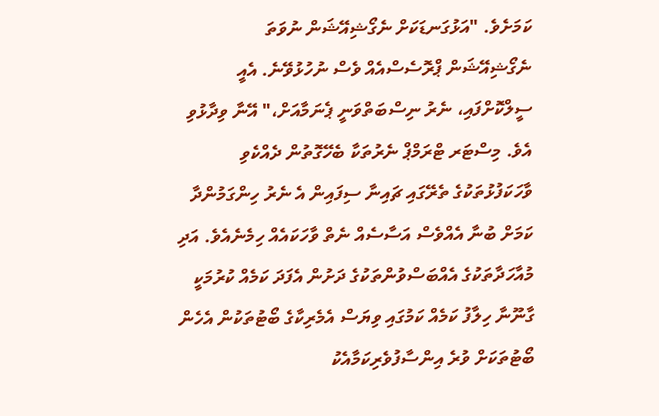ކަމަށެވެ. "އަޅުގަނޑަކަށް ނެގޯޝިއޭޝަން ނުވަތަ ނެގޯޝިއޭޝަން ޕްރޮސެސްއެއް ވެސް ނުހުޅުވޭނެ. އެއީ ސީލްކޮށްފައި، ނެރު ނިސްބަތްވަނީ ޕެނަމާއަށް،" އޭނާ ވިދާޅުވި އެވެ. މިސްޓަރ ޓްރަމްޕް ނެރުތަކާ ބެހޭގޮތުން ދެއްކެވި ވާހަކަފުޅުތަކުގެ ތެރޭގައި ޗައިނާ ސިފައިން އެ ނެރު ހިންގަމުންދާ ކަމަށް ބުނާ އެއްވެސް އަސާސެއް ނެތް ވާހަކައެއް ހިމެނެއެވެ. އަދި މުއާހަދާތަކުގެ އެއްބަސްވުންތަކުގެ ދަށުން އެފަދަ ކަމެއް ކުރުމަކީ ގާނޫނާ ހިލާފު ކަމެއް ކަމުގައި ވިޔަސް އެމެރިކާގެ ބޯޓުތަކުން އެހެން ބޯޓުތަކަށް ވުރެ އިންސާފުވެރިކަމާއެކު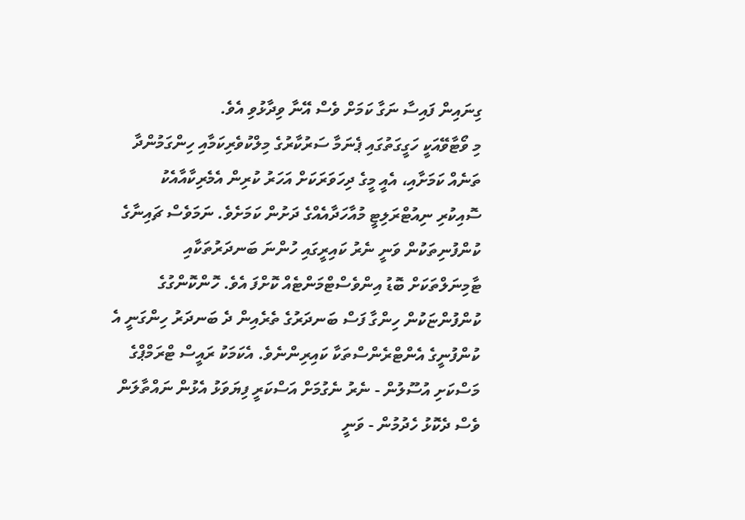ގިނައިން ފައިސާ ނަގާ ކަމަށް ވެސް އޭނާ ވިދާޅުވި އެވެ.
މި ވޯޓާވޭއަކީ ހަގީގަތުގައި ޕެނަމާ ސަރުކާރުގެ މިލްކުވެރިކަމާއި ހިންގަމުންދާ ތަނެއް ކަމަށާއި، އެއީ މީގެ ދިހަވަރަކަށް އަހަރު ކުރިން އެމެރިކާއާއެކު ސޮއިކުރި ނިއުޓްރަލިޓީ މުއާހަދާއެއްގެ ދަށުން ކަމަށެވެ. ނަމަވެސް ޗައިނާގެ ކުންފުނިތަކުން ވަނީ ނެރު ކައިރީގައި ހުންނަ ބަނދަރުތަކާއި ޓާމިނަލްތަކަށް ބޮޑު އިންވެސްޓްމަންޓެއް ކޮށްފަ އެވެ. ހޮންކޮންގުގެ ކުންފުންޏަކުން ހިންގާ ފަސް ބަނދަރުގެ ތެރެއިން ދެ ބަނދަރު ހިންގަނީ އެ ކުންފުނީގެ އެންޓްރެންސްތަކާ ކައިރިންނެވެ. އެކަމަކު ރައީސް ޓްރަމްޕްގެ މަސްކަށި އުސޫލުން - ނެރު ނެގުމަށް އަސްކަރީ ފިޔަވަޅު އެޅުން ނައްތާލަން ވެސް ދެކޮޅު ހެދުމުން - ވަނީ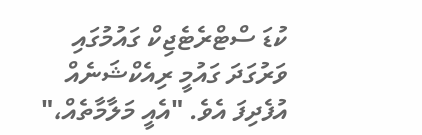ކުޑަ ސްޓްރެޓެޖިކް ގައުމުގައި ވަރުގަދަ ގައުމީ ރިއެކްޝަނެއް އުފެދިފަ އެވެ. "އެއީ މަލާމާތެއް،"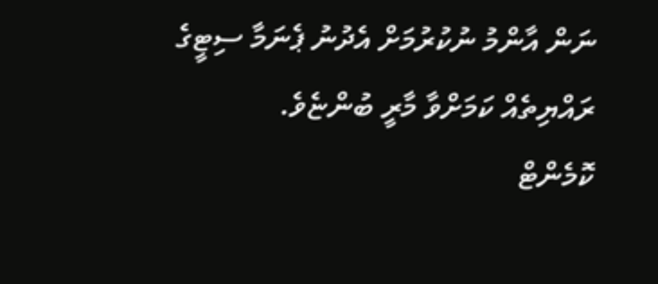ނަން އާންމު ނުކުރުމަށް އެދުނު ޕެނަމާ ސިޓީގެ ރައްޔިތެއް ކަމަށްވާ މާރީ ބުންޏެވެ.
ކޮމެންޓް